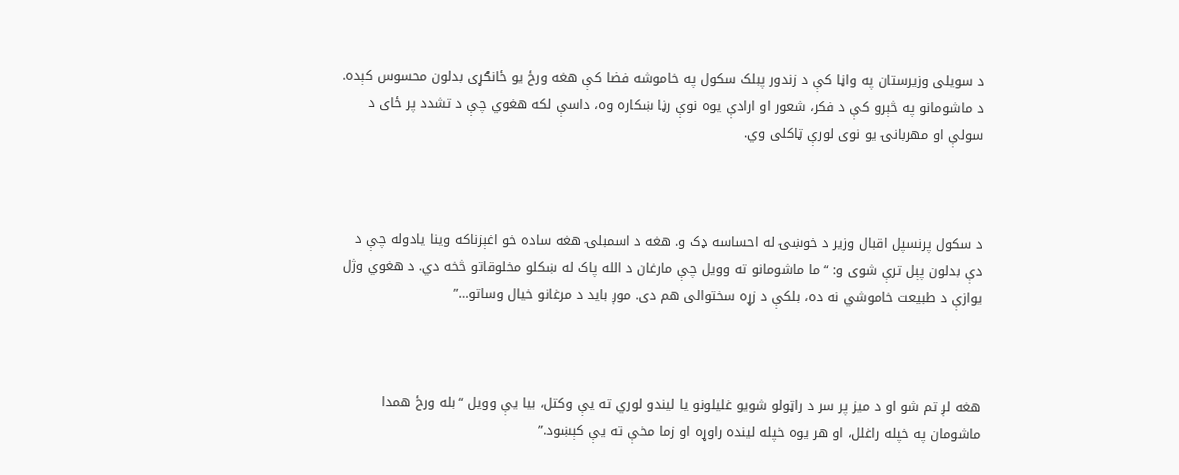د سويلی وزیرستان په واڼا کې د زندور پبلک سکول په خاموشه فضا کې هغه ورځ یو ځانګړی بدلون محسوس کېده. د ماشومانو په څېرو کې د فکر، شعور او ارادې یوه نوې رڼا ښکاره وه، داسې لکه هغوي چې د تشدد پر ځای د سولې او مهربانۍ یو نوی لورې ټاکلی وي.



د سکول پرنسپل اقبال وزیر د خوښۍ له احساسه ډک و. هغه د اسمبلۍ هغه ساده خو اغېزناکه وینا یادوله چې د دې بدلون پېل ترې شوی و: “ما ماشومانو ته وویل چې مارغان د الله پاک له ښکلو مخلوقاتو څخه دي. د هغوي وژل یوازې د طبیعت خاموشي نه ده، بلکې د زړه سختوالی هم دی. موږ باید د مرغانو خیال وساتو…”



هغه لږ تم شو او د میز پر سر د راټولو شویو غلیلونو یا لیندو لوري ته یې وکتل، بیا یې وویل “بله ورځ همدا ماشومان په خپله راغلل، او هر یوه خپله لینده راوړه او زما مخې ته یې کېښود.”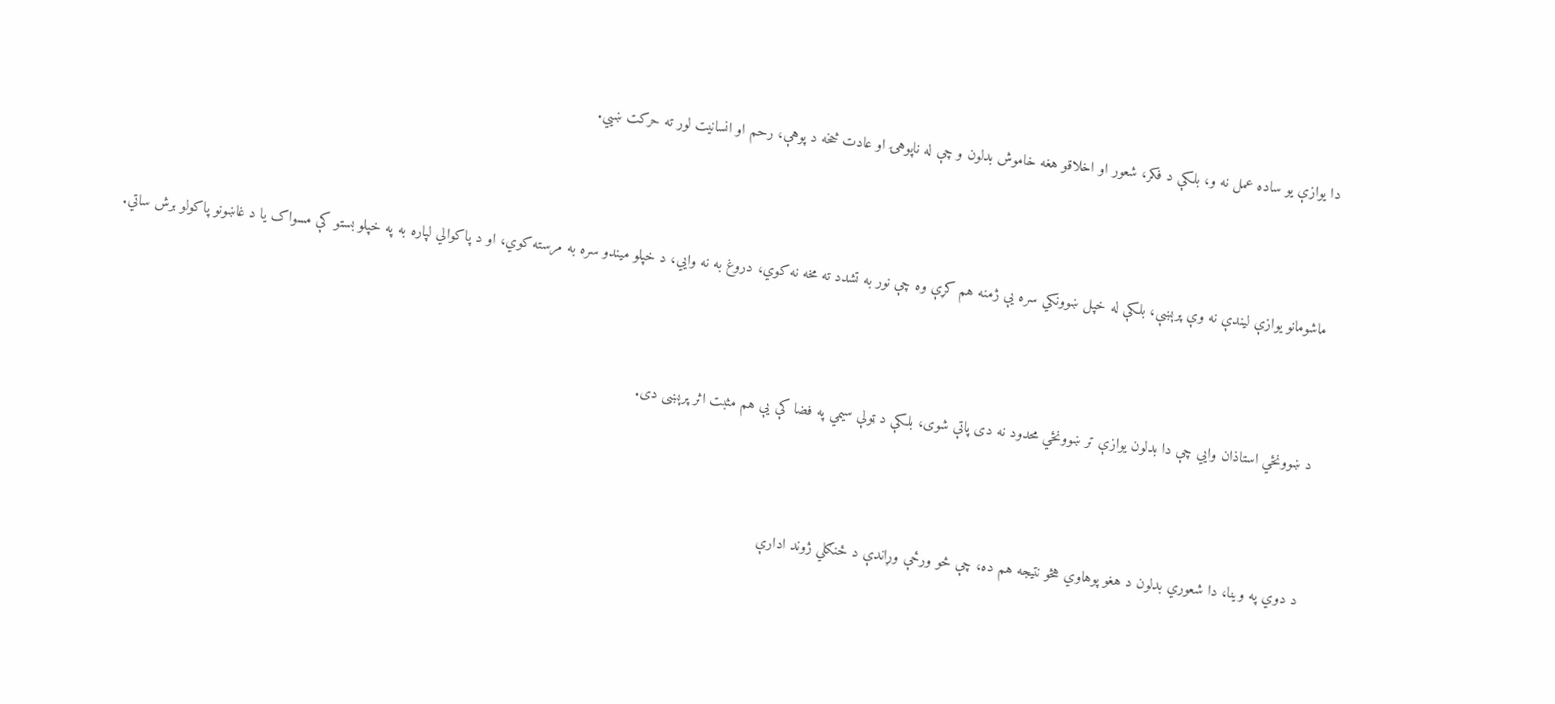دا یوازې یو ساده عمل نه و، بلکې د فکر، شعور او اخلاقو هغه خاموش بدلون و چې له ناپوهۍ او عادت څخه د پوهې، رحم او انسانیت لور ته حرکت ښيي.



ماشومانو یوازې لیندې نه وې پرېښې، بلکې له خپل ښوونکي سره یې ژمنه هم کړې وه چې نور به تشدد ته مخه نه کوي، دروغ به نه وایي، د خپلو میندو سره به مرسته کوي، او د پاکوالي لپاره به په خپلو بستو کې مسواک یا د غاښونو پاکولو برش ساتي.



د ښوونځي استاذان وایي چې دا بدلون یوازې تر ښوونځي محدود نه دی پاتې شوی، بلکې د ټولې سیمي په فضا کې یې هم مثبت اثر پرېښی دی.



د دوي په وینا، دا شعوري بدلون د هغو پوهاوي هڅو نتیجه هم ده، چې څو ورځې وړاندې د ځنګلي ژوند ادارې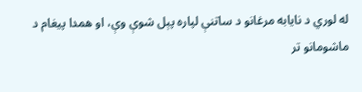له لوري د نایابه مرغانو د ساتنې لپاره پېل شوې وې، او همدا پیغام د ماشومانو تر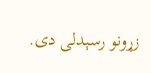زړونو رسېدلی دی.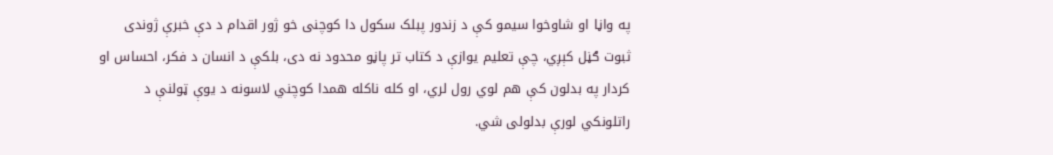په واڼا او شاوخوا سیمو کې د زندور پبلک سکول دا کوچنی خو ژور اقدام د دې خبرې ژوندی ثبوت ګڼل کېږي، چې تعلیم یوازې د کتاب تر پاڼو محدود نه دی، بلکې د انسان د فکر، احساس او کردار په بدلون کې هم لوي رول لري، او کله ناکله همدا کوچني لاسونه د یوې ټولنې د راتلونکي لورې بدلولی شي.